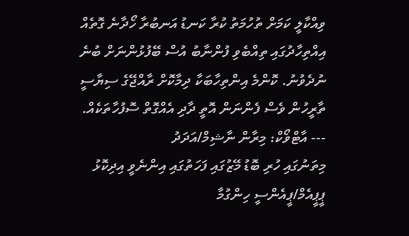ވިއްކާލީ ކަމަށް ތުހުމަތު ކުރާ ކަނޑު އަނބުރާ ހޯދާނެ ގޮތެއް އިއްތިހާދުގައި ތިއްބެވި ފުންނާބު އުސް ބޭފުޅުންނަށް ބުނެ ނުދެވުނު. ކޮންމެ އިންތިހާބަކާ ދިމާކޮށް ރާއްޖޭގެ ސިޔާސީ ތާރީހުން ވެސް ފެންނަން އޮތީ ދާދި އެއްގޮތް ސޮފުހާތަކެއް. --- އާޓްވޯކް: މިރާން ނާޝިމް/އަދަދު
މިތަނުގައި ހުރި ބޮޑު މޭޒުގައި ފަހަތުގައި އިންނެވީ އިދިކޮޅު ޕީޕީއެމް/ޕީއެންސީ ހިންގުމާ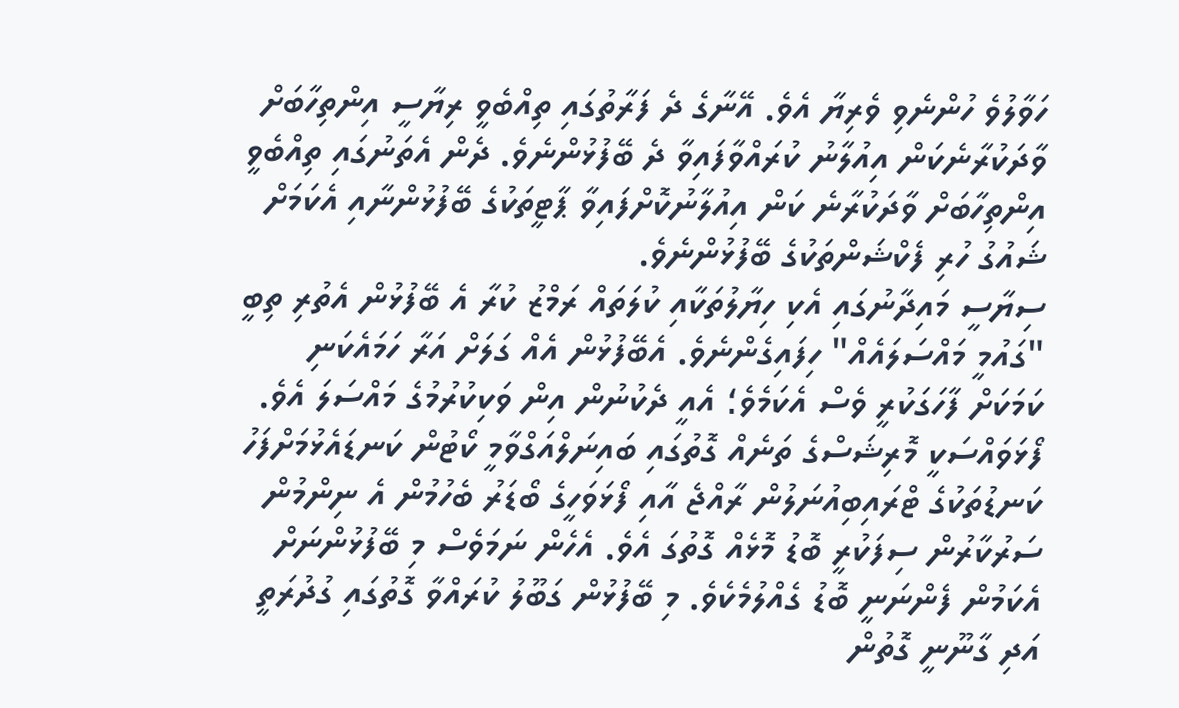ހަވާލުވެ ހުންނެވި ވެރިޔާ އެވެ. އޭނާގެ ދެ ފަރާތުގައި ތިއްބެވީ ރިޔާސީ އިންތިހާބަށް ވާދަކުރާނެކަން އިއުލާނު ކުރައްވާފައިވާ ދެ ބޭފުޅުންނެވެ. ދެން އެތަނުގައި ތިއްބެވީ އިންތިހާބަށް ވާދަކުރާނެ ކަން އިއުލާނުކޮށްފައިވާ ޕާޓީތަކުގެ ބޭފުޅުންނާއި އެކަމަށް ޝައުގު ހުރި ފެކްޝަންތަކުގެ ބޭފުޅުންނެވެ.
ސިޔާސީ މައިދާނުގައި އެކި ހިޔާލުތަކާއި ކުލަތައް ރަމްޒު ކުރާ އެ ބޭފުޅުން އެތުރި ތިބީ "ގައުމީ މައްސަލައެއް" ހިފައިގެންނެވެ. އެބޭފުޅުން އެއް ގަލަށް އަރާ ހަމައެކަނި ކަމަކަށް ފާހަގަކުރީ ވެސް އެކަމެވެ؛ އެއީ ދެކުނުން އިން ވަކިކުރުމުގެ މައްސަލަ އެވެ.
ފޯޅަވައްސަކީ މޮރިޝަސްގެ ތަނެއް ގޮތުގައި ބައިނަލްއަގްވާމީ ކޯޓުން ކަނޑައެޅުމަށްފަހު ކަނޑުތަކުގެ ޓްރައިބިއުނަލުން ރާއްޖެ އާއި ފޯޅަވަހީގެ ބޯޑަރު ބެހުމުން އެ ނިންމުން ސަރުކާރުން ސިފަކުރީ ބޮޑު މޮޅެއް ގޮތުގަ އެވެ. އެހެން ނަމަވެސް މި ބޭފުޅުންނަށް އެކަމުން ފެންނަނީ ބޮޑު ގެއްލުމެކެވެ. މި ބޭފުޅުން ގަބޫލު ކުރައްވާ ގޮތުގައި ގުދުރަތީ އަދި ގާނޫނީ ގޮތުން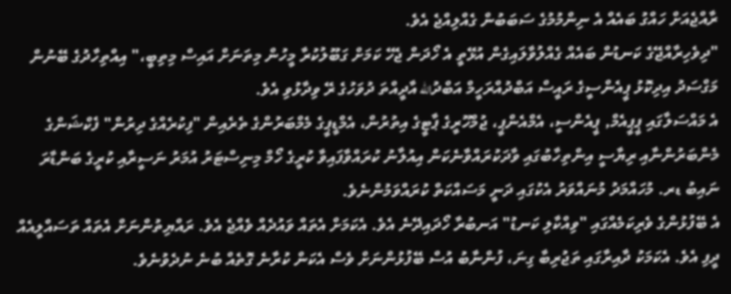ރާއްޖެއަށް ހައްގު ބައެއް އެ ނިންމުމުގެ ސަބަބުން ގެއްލިއްޖެ އެވެ.
"ދިވެހިރާއްޖޭގެ ކަނޑުން ބައެއް ގެއްލުވާލައިގެން އުޅޭތީ އެ ހޯދަން ޖެހޭ ކަމަށް ގަބޫލުކުރާ މީހުން މިތަނަށް އައިސް މިތިބީ،" އިއްތިހާދުގެ ބޭނުން މަގްސަދު އިދިކޮޅު ޕީއެންސީގެ ރައީސް އަބްދުއްރަހީމް އަބްދުالله އާދީއްތަ ދުވަހުގެ ރޭ ވިދާޅުވި އެވެ.
އެ މައްސަލާގައި ޕީޕީއެމް, ޕީއެންސީ، އެމްއެންޕީ، ޖުމްހޫރީގެ ޕާޓީގެ އިތުރުން، އެމްޑީޕީގެ މެމްބަރުންގެ ތެރެއިން "ފިކުރެއްގެ ދިރުން" ފެކްޝަންގެ މެންބަރުންނާއި ރިޔާސީ އިންތިހާބުގައި ވާދަކުރައްވާނެކަން އިއުލާނު ކުރައްވާފައިވާ ކުރީގެ ހޯމް މިނިސްޓަރު އުމަރު ނަސީރާއި ކުރީގެ ބަންޑާރަ ނައިބު ޑރ. މުހައްމަދު މުނައްވަރު އެކުގައި ދަނީ މަސައްކަތް ކުރައްވަމުންނެވެ.
އެ ބޭފުޅުންގެ ވެރިކަމެއްގައި "ވިއްކާލި ކަނޑު" އަނބުރާ ހޯދައިދޭނެ އެވެ. އެކަމަށް އެތައް ވައުދެއް ވެއްޖެ އެވެ. ރައްޔިތުންނަށް އެތައް ތަސައްލީއެއް ދީފި އެވެ. އެކަމަކު ދާއިރާގައި ތަޖުރިބާ ގިނަ، ފުންނާބު އުސް ބޭފުޅުންނަށް ވެސް އެކަން ކުރާނެ ގޮތެއް ބުނެ ނުދެވުނެވެ.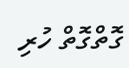ގޮތްގޮތް ހުރި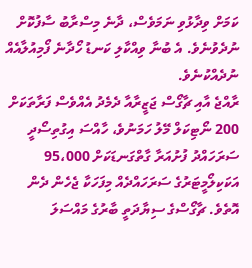ކަމަށް ވިދާޅުވި ނަމަވެސް، ދާނެ މިސްރާބު ސާފުކޮށް ނުދެވުނެވެ. އެ ބުނާ ވިއްކާލި ކަނޑު ހޯދާނެ ފޯމިއުލާއެއް ނުދެއްކުނެވެ.
ރާއްޖެ އާއި ޗާގޯސް ޖަޒީރާއާ ދެމެދު އެއްވެސް ފަރާތަކަށް 200 ނޯޓިކަލް މޭލު ހަމަނުވެ، ހާއްސަ އިގުތިސޯދީ ސަރަހައްދު ފުށުއަރާ ގާތްގަނޑަކަށް 95،000 އަކަކިލޯމީޓަރުގެ ސަރަހައްދެއް މިފަހަކާ ޖެހެން ދެން އޮތެވެ. ޗާގޯސްގެ ސިޔާދަތީ ބާރުގެ މައްސަލަ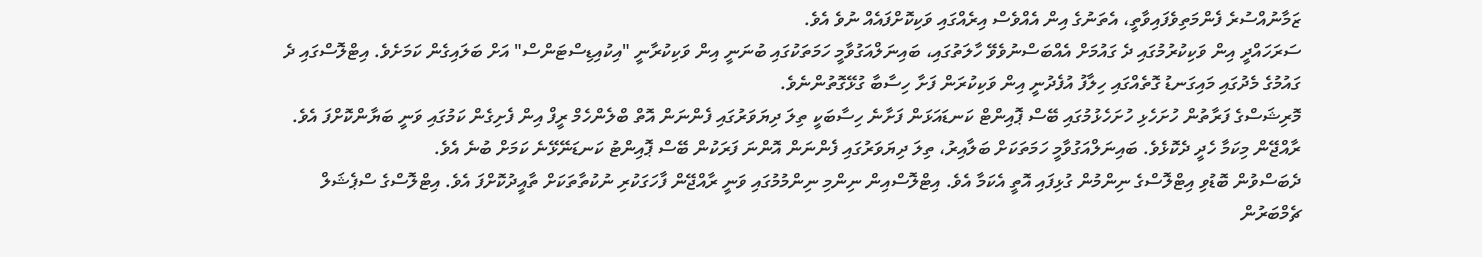ޒަމާނުއްސުރެ ފެންމަތިވެފައިވާތީ، އެތަނުގެ އިން އެއްވެސް އިރެއްގައި ވަކިކޮށްފައެއް ނުވެ އެވެ.
ސަރަހައްދީ އިން ވަކިކުރުމުގައި ދެ ގައުމަށް އެއްބަސްނުވެވޭ ހާލަތުގައި، ބައިނަލްއަގުވާމީ ހަމަތަކުގައި ބުނަނީ އިން ވަކިކުރާނީ "އިކުއިޑިސްޓަންސް" އަށް ބަލައިގެން ކަމަށެވެ. އިޓްލޮސްގައި ދެ ގައުމުގެ މެދުގައި މައިގަނޑު ގޮތެއްގައި ހިލާފު އުފެދުނީ އިން ވަކިކުރަން ފަށާ ހިސާބާ ގުޅޭގޮތުންނެވެ.
މޮރިޝަސްގެ ފަރާތުން ހުށަހެޅި ހުށަހެޅުމުގައި ބޭސް ޕޮއިންޓް ކަނޑައަޅަން ފަށާނެ ހިސާބަކީ ތިލަ ދިޔަވަރުގައި ފެންނަން އޮތް ބްލެންހެމް ރީފް އިން ފެށިގެން ކަމުގައި ވަނީ ބަޔާންކޮށްފަ އެވެ. ރާއްޖޭން މިކަމާ ހެދީ ދެކޮޅެވެ. ބައިނަލްއަގުވާމީ ހަމަތަކަށް ބަލާއިރު، ތިލަ ދިޔަވަރުގައި ފެންނަން އޮންނަ ފަރަކުން ބޭސް ޕޮއިންޓު ކަނޑަނޭޅޭނެ ކަމަށް ބުނެ އެވެ.
ދެބަސްވުން ބޮޑުވި އިޓްލޮސްގެ ނިންމުން ގުޅިފައި އޮތީ އެކަމާ އެވެ. އިޓްލޮސްއިން ނިންމި ނިންމުމުގައި ވަނީ ރާއްޖޭން ފާހަގަކުރި ނުކުތާތަކަށް ތާއީދުކޮށްފަ އެވެ. އިޓްލޮސްގެ ސްޕެޝަލް ޗެމްބަރުން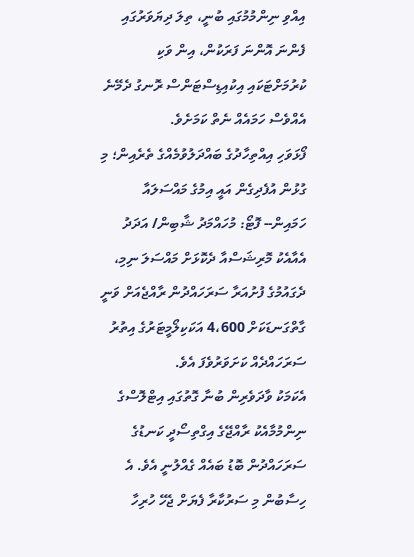އިއްވި ނިންމުމުގައި ބުނީ، ތިލަ ދިޔަވަރުގައި ފެންނަ އޮންނަ ފަރަކުން، އިން ވަކި ކުރުމަށްޓަކައި އިކުއިޑިސްޓަންސް ރޮނގު ދެމޭނެ އެއްވެސް ހަމައެއް ނެތް ކަމަށެވެ.
ފޯޅަވަހި އިއްތިހާދުގެ ބައްދަލުވުމެއްގެ ތެރެއިން؛ މި ގުޅުން އުފެދިގެން އައީ އިމުގެ މައްސަލައާ ހަމައިން-- ފޮޓޯ: މުހައްމަދު ޝާބިން/ އަދަދު
އެއާއެކު މޮރިޝަސްއާ ދެކޮޅަށް މައްސަލަ ނިމި، ދެގައުމުގެ ފުށުއަރާ ސަރަހައްދުން ރާއްޖެއަށް ވަނީ ގާތްގަނޑަކަށް 4،600 އަކަކިލޯމީޓަރުގެ އިތުރު ސަރަހައްދެއް ކަށަވަރުވެފަ އެވެ.
އެކަމަކު ވާދަވެރިން ބުނާ ގޮތުގައި އިޓްލޮސްގެ ނިންމުމާއެކު ރާއްޖޭގެ އިގްތިސޯދީ ކަނޑުގެ ސަރަހައްދުން ބޮޑު ބައެއް ގެއްލުނީ އެވެ. އެ ހިސާބުން މި ސަރުކާރާ ފެޔަށް ޖެހޭ ހުރިހާ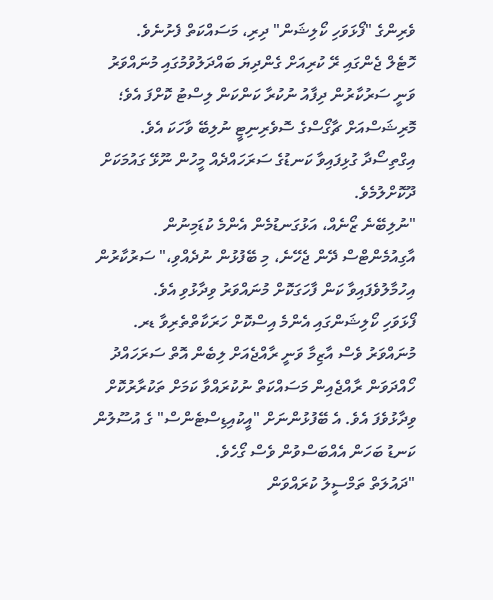ވެރިންގެ "ފޯޅަވަހި ކޯލިޝަން" ދިރި، މަސައްކަތް ފެށުނެވެ.
ހޮޓެލް ޖެންގައި ރޭ ކުރިއަށް ގެންދިޔަ ބައްދަލުވުމުގައި މުނައްވަރު ވަނީ ސަރުކާރުން ދިފާއު ނުކުރާ ކަންކަން ލިސްޓު ކޮށްފަ އެވެ؛ މޮރިޝަސްއަށް ޗާގޯސްގެ ސޮވެރިނިޓީ ނުލިބޭ ވާހަކަ އެވެ. އިގްތިސޯދާ ގުޅިފައިވާ ކަނޑުގެ ސަރަހައްދެއް މީހުން ނޫޅޭ ގައުމަކަށް ދޫކޮށްލުމެވެ.
"ނުލިބޭނެ ޒޯނެއް، އަޅުގަނޑުމެން އެންމެ ކުޑަމިނުން އާގިއުމެންޓްސް ދޭން ޖެހޭނެ، މި ބޭފުޅުން ނުދެއްވި،" ސަރުކާރުން އިހުމާލުވެފައިވާ ކަން ފާހަގަކޮށް މުނައްވަރު ވިދާޅުވި އެވެ.
ފޯޅަވަހި ކޯލިޝަންގައި އެންމެ އިސްކޮށް ހަރަކާތްތެރިވާ ޑރ. މުނައްވަރު ވެސް އާޒިމާ ވަނީ ރާއްޖެއަށް ލިބެން އޮތް ސަރަހައްދު ހޯއްދަވަން ރާއްޖެއިން މަސައްކަތް ނުކުރައްވާ ކަމަށް ތަކުރާރުކޮށް ވިދާޅުވެފަ އެވެ. އެ ބޭފުޅުންނަށް "އީކުއިޑިސްޓެންސް" ގެ އުސޫލުން ކަނޑު ބަހަން އެއްބަސްވުން ވެސް ގޯހެވެ.
"ދައުލަތް ތަމްސީލު ކުރައްވަން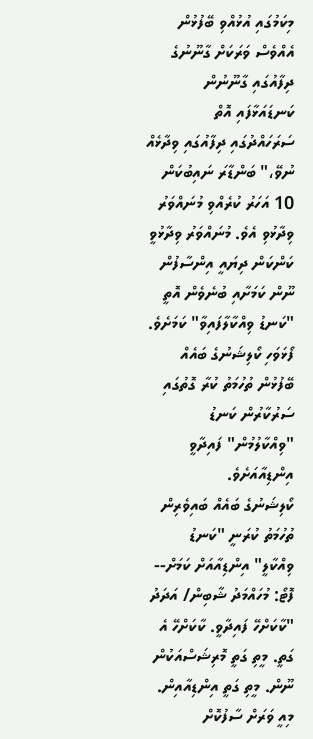މިކަމުގައި އުޅުއްވި ބޭފުޅުން އެއްވެސް ވަރަކަށް ގާނޫނުގެ ދިފާއުގައި ގާނޫނުން ކަނޑައަޅާފައި އޮތް ސަރަހައްދުގައި ދިފާއުގައި ވިދާޅެއް ނުވޭ،" ބަންޑާރަ ނައިބުކަން 10 އަހަރު ކުރެއްވި މުނައްވަރު ވިދާޅުވި އެވެ. މުނައްވަރު ވިދާޅުވީ ކަންކަން ދިޔައީ އިންސާފުން ނޫން ކަމަށާއި ބުނެވެން އޮތީ "ކަނޑު ވިއްކާލާފައިވާ" ކަމަށެވެ.
ފޯޅަވަހި ކޯލިޝަނުގެ ބައެއް ބޭފުޅުން ތުހުމަތު ކުރާ ގޮތުގައި ސަރުކާރުން ކަނޑު "ވިއްކާލުމުން" ފައިދާވީ އިންޑިއާއަށެވެ.
ކޯލިޝަނުގެ ބައެއް ބައިވެރިން ތުހުމަތު ކުރަނީ "ކަނޑު ވިއްކާލީ" އިންޑިއާއަށް ކަމަށް-- ފޮޓޯ: މުހައްމަދު ޝާބިން/ އަދަދު
"ކާކަށްހޭ ފައިދާވީ. ކާކަށްހޭ އެ ގަތީ. މީތި ގަތީ މޮރިޝަސްއަކުން ނޫން. މީތި ގަތީ އިންޑިއާއިން. މިއީ ވަރަށް ސާފުކޮށް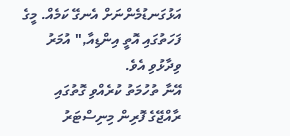އަޅުގަނޑުމެންނަށް އެނގޭ ކަމެއް. މީގެ ފަހަތުގައި އޮތީ އިންޑިއާ," އުމަރު ވިދާޅުވި އެވެ.
އޭނާ ތުހުމަތު ކުރެއްވި ގޮތުގައި ރާއްޖޭގެ ފޮރިން މިނިސްޓަރު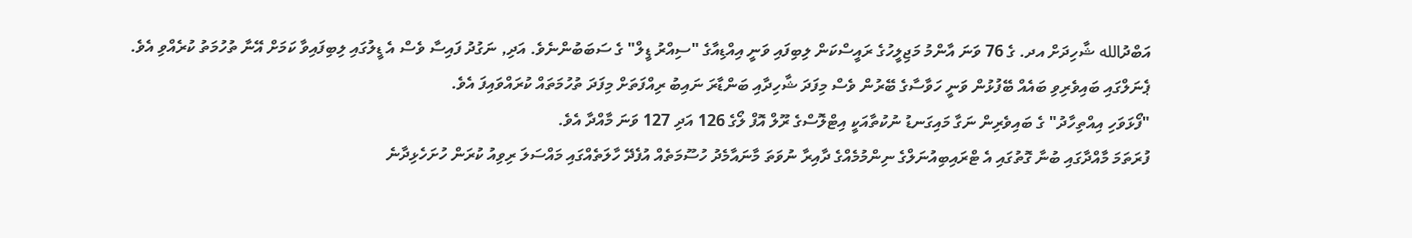އަބްދުالله ޝާހިދަށް އދ. ގެ 76 ވަނަ އާންމު މަޖިލީހުގެ ރައީސްކަން ލިބިފައި ވަނީ އިއްޑިއާގެ "ސިއްރު ޑީލް" ގެ ސަބަބުންނެވެ. އަދި, ނަގުދު ފައިސާ ވެސް އެ ޑީލުގައި ލިބިފައިވާ ކަމަށް އޭނާ ތުހުމަތު ކުރެއްވި އެވެ.
ޕެނަލްގައި ބައިވެރިވި ބައެއް ބޭފުޅުން ވަނީ ހަވާސާގެ ބޭރުން ވެސް މިފަދަ ޝާހިދާއި ބަންޑާރަ ނައިބު ރިއްފަތަށް މިފަދަ ތުހުމަތައް ކުރައްވައިފަ އެވެ.
"ފޯޅަވަހި އިއްތިހާދު" ގެ ބައިވެރިން ނަގާ މައިގަނޑު ނުކުތާއަކީ އިޓްލޮސްގެ ރޫލް އޮފް ލޯގެ 126 އަދި 127 ވަނަ މާއްދާ އެވެ.
ފުރަތަމަ މާއްދާގައި ބުނާ ގޮތުގައި އެ ޓްރައިބިއުނަލްގެ ނިންމުމެއްގެ ދާއިރާ ނުވަތަ މާނައާމެދު ހުސޫމަތެއް އުފެދޭ ހާލަތެއްގައި މައްސަލަ ރިވިއު ކުރަން ހުށަހެޅިދާނެ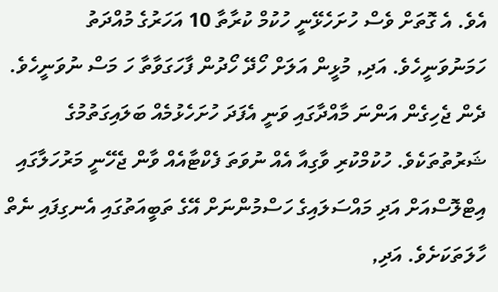އެވެ. އެ ގޮތަށް ވެސް ހުށަހެޅޭނީ ހުކުމް ކުރާތާ 10 އަހަރުގެ މުއްދަތު ހަމަނުވަނީހެވެ. އަދި, މުޅީން އަލަށް ހޯދޭ ހޯދުން ފާހަގަވާތާ ހަ މަސް ނުވަނީހެވެ.
ދެން ޖެހިގެން އަންނަ މާއްދާގައި ވަނީ އެފަދަ ހުށަހެޅުމެއް ބަލައިގަތުމުގެ ޝަރުތުތަކެވެ. ހުކުމްކުރި ވާގިއާ އެއް ނުވަތަ ފެކްޓާއެއް ވާން ޖެހޭނީ މަރުހަލާގައި އިޓްލޮސްއަށް އަދި މައްސަލައިގެ ހަސްމުންނަށް އޭގެ ތަބީއަތުގައި އެނގިފައި ނެތް ހާލަތަކަށެވެ. އަދި,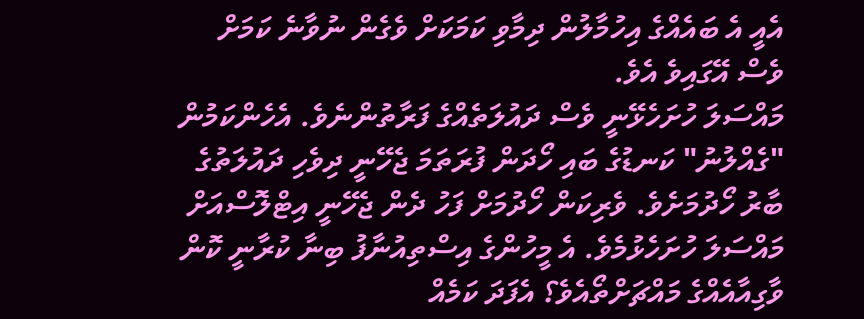އެއީ އެ ބައެއްގެ އިހުމާލުން ދިމާވި ކަމަކަށް ވެގެން ނުވާނެ ކަމަށް ވެސް އޭގައިވެ އެވެ.
މައްސަލަ ހުށަހެޅޭނީ ވެސް ދައުލަތެއްގެ ފަރާތުންނެވެ. އެހެންކަމުން "ގެއްލުނު" ކަނޑުގެ ބައި ހޯދަން ފުރަތަމަ ޖެހޭނީ ދިވެހި ދައުލަތުގެ ބާރު ހޯދުމަށެވެ. ވެރިކަން ހޯދުމަށް ފަހު ދެން ޖެހޭނީ އިޓްލޮސްއަށް މައްސަލަ ހުށަހެޅުމެވެ. އެ މީހުންގެ އިސްތިއުނާފު ބިނާ ކުރާނީ ކޮން ވާގިއާއެއްގެ މައްޗަށްތޯއެވެ؟ އެފަދަ ކަމެއް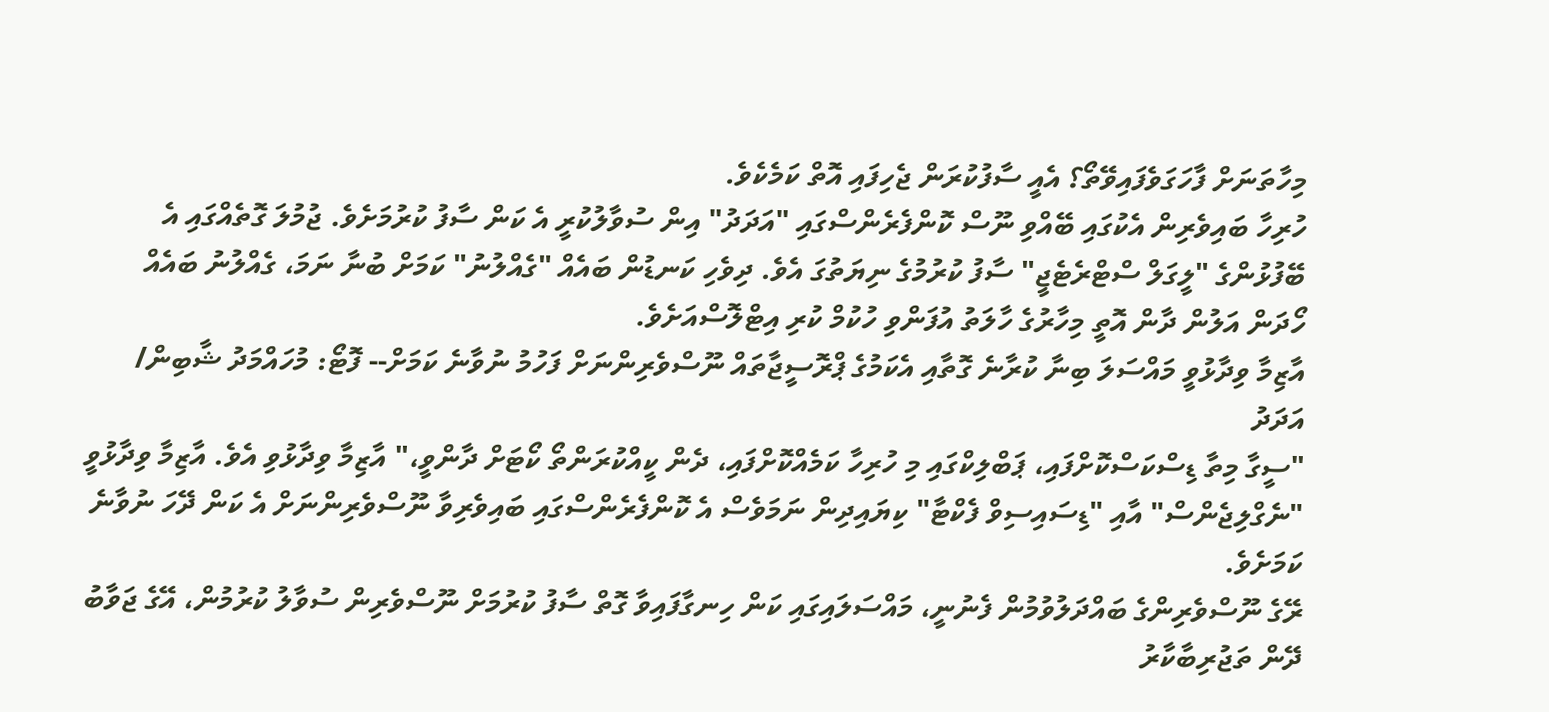މިހާތަނަށް ފާހަގަވެފައިވޭތޯ؟ އެއީ ސާފުކުރަން ޖެހިފައި އޮތް ކަމެކެވެ.
ހުރިހާ ބައިވެރިން އެކުގައި ބޭއްވި ނޫސް ކޮންފެރެންސްގައި "އަދަދު" އިން ސުވާލުކުރީ އެ ކަން ސާފު ކުރުމަށެވެ. ޖުމުލަ ގޮތެއްގައި އެ ބޭފުޅުންގެ "ލީގަލް ސްޓްރެޓެޖީ" ސާފު ކުރުމުގެ ނިޔަތުގަ އެވެ. ދިވެހި ކަނޑުން ބައެއް "ގެއްލުނު" ކަމަށް ބުނާ ނަމަ، ގެއްލުނު ބައެއް ހޯދަން އަލުން ދާން އޮތީ މިހާރުގެ ހާލަތު އުފަންވި ހުކުމް ކުރި އިޓްލޮސްއަށެވެ.
އާޒިމާ ވިދާޅުވީ މައްސަލަ ބިނާ ކުރާނެ ގޮތާއި އެކަމުގެ ޕްރޮސީޖާތައް ނޫސްވެރިންނަށް ފަހުމު ނުވާނެ ކަމަށް-- ފޮޓޯ: މުހައްމަދު ޝާބިން/ އަދަދު
"ސީގާ މިތާ ޑިސްކަސްކޮށްފައި، ޕަބްލިކްގައި މި ހުރިހާ ކަމެއްކޮށްފައި، ދެން ކީއްކުރަންތޯ ކޯޓަށް ދާންވީ،" އާޒިމާ ވިދާޅުވި އެވެ. އާޒިމާ ވިދާޅުވީ "ނެގްލިޖެންސް" އާއި "ޑިސައިސިވް ފެކްޓާ" ކިޔައިދިން ނަމަވެސް އެ ކޮންފެރެންސްގައި ބައިވެރިވާ ނޫސްވެރިންނަށް އެ ކަން ދޭހަ ނުވާނެ ކަމަށެވެ.
ރޭގެ ނޫސްވެރިންގެ ބައްދަލުވުމުން ފެނުނީ، މައްސަލައިގައި ކަން ހިނގާފައިވާ ގޮތް ސާފު ކުރުމަށް ނޫސްވެރިން ސުވާލު ކުރުމުން، އޭގެ ޖަވާބު ދޭން ތަޖުރިބާކާރު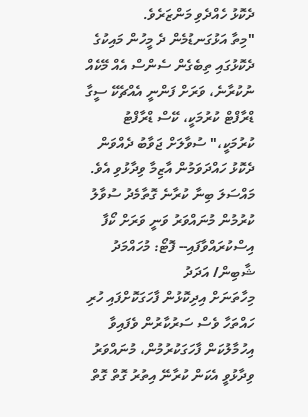ދެކޮޅު ހެއްދެވި މަންޒަރެވެ.
"މިތާ އަޅުގަނޑުމެން ދެ މީހުން މައިކުގެ ދެކޮޅުގައި ތިބެގެން ސެންސް އެއް މޭކެއް ނުކުރާނެ، ވަރަށް ފަންނީ އެއްޗެކޭ ސީގާ ޑްރާފްޓް ކުރުމަކީ، ކޭސް ޑްރާފްޓު ކުރުމަކީ،" ސުވާލަށް ޖަވާބު ދެއްވަން ދެކޮޅު ހައްދަވަމުން އާޒިމާ ވިދާޅުވި އެވެ.
މައްސަލަ ބިނާ ކުރާނެ ގޮތާމެދު ސުވާލު ކުރުމުން މުނައްވަރު ވަނީ ވަރަށް ކޯފާ އިސްކުރައްވާފައި-- ފޮޓޯ: މުހައްމަދު ޝާބިން/ އަދަދު
މިހާތަނަށް އިދިކޮޅުން ފާހަގަކޮށްފައި ހުރި ހައްތަހާ ވެސް ސަރުކާރުން ވެފައިވާ އިހުމާލުކަން ފާހަގަކުރުމުން، މުނައްވަރު ވިދާޅުވީ އެކަން ކުރާނޭ އިތުރު ގޮތް ގޮތް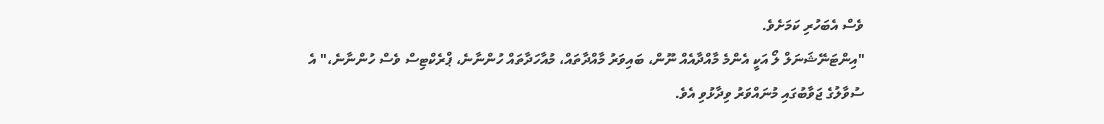ވެސް އެބަހުރި ކަމަށެވެ.
"އިންޓަނޭޝަނަލް ލޯ އަކީ އެންމެ މާއްދާއެއް ނޫން، ބައިވަރު މާއްދާތައް، މުއާހަދާތައް ހުންނާނެ، ޕްރެކްޓިސް ވެސް ހުންނާނެ،" އެ ސުވާލުގެ ޖަވާބުގައި މުނައްވަރު ވިދާޅުވި އެވެ.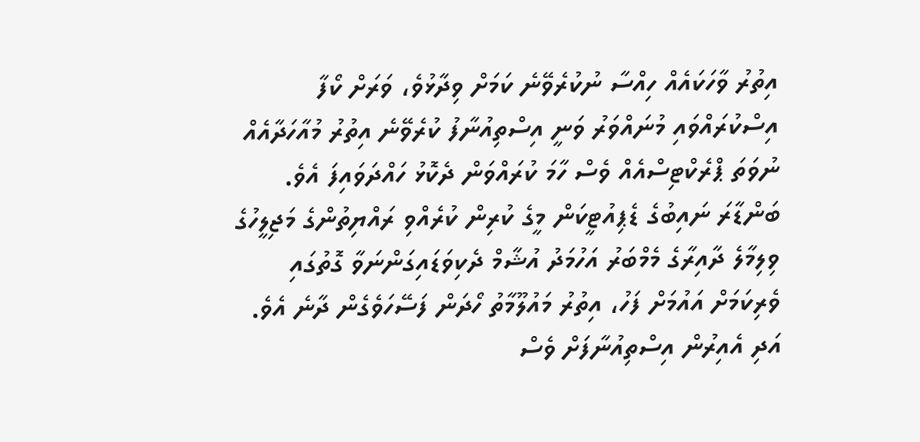އިތުރު ވާހަކައެއް ހިއްސާ ނުކުރެވޭނެ ކަމަށް ވިދާޅުވެ، ވަރަށް ކޯފާ އިސްކުރައްވައި މުނައްވަރު ވަނީ އިސްތިއުނާފު ކުރެވޭނެ އިތުރު މުއާހަދާއެއް ނުވަތަ ޕްރެކްޓިސްއެއް ވެސް ހާމަ ކުރައްވަން ދެކޮޅު ހައްދަވައިފަ އެވެ.
ބަންޑާރަ ނައިބުގެ ޑެޕިއުޓީކަން މީގެ ކުރިން ކުރެއްވި ރައްޔިތުންގެ މަޖިލީހުގެ ވިލިމާލެ ދާއިރާގެ މެމްބަރު އަހުމަދު އުޝާމް ދެކިވަޑައިގަންނަވާ ގޮތުގައި ވެރިކަމަށް އައުމަށް ފަހު، އިތުރު މައުލޫމާތު ހޯދަން ފަސޭހަވެގެން ދާނެ އެވެ. އަދި އެއިރުން އިސްތިއުނާފަށް ވެސް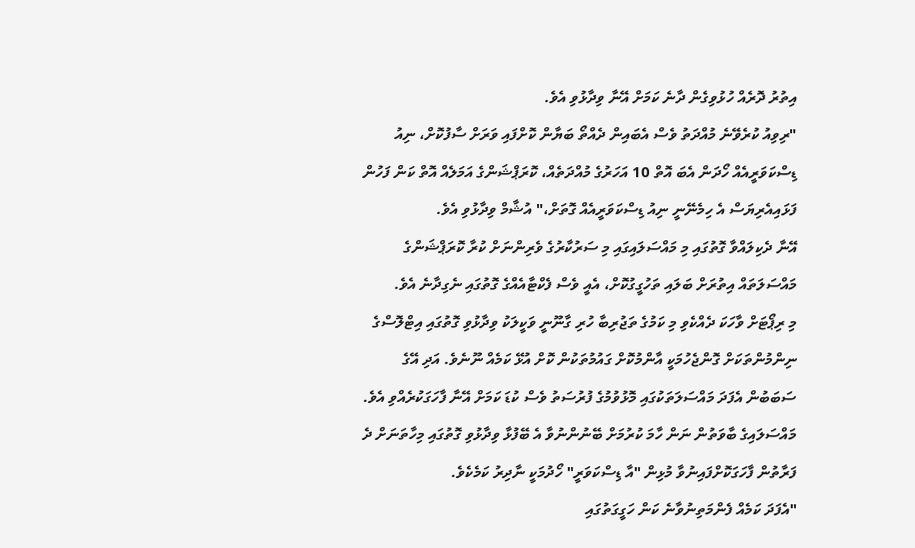އިތުރު ދޮރެއް ހުޅުވިގެން ދާނެ ކަމަށް އޭނާ ވިދާޅުވި އެވެ.
"ރިވިއު ކުރެވޭނެ މުއްދަތު ވެސް އެބައިން ދެއްތޯ ބަޔާން ކޮށްފައި ވަރަށް ސާފުކޮށް، ނިއު ޑިސްކަވަރީއެއް ހޯދަން އެބަ އޮތް 10 އަހަރުގެ މުއްދަތެއް، ކޮރަޕްޝަންގެ އަމަލެއް އޮތް ކަން ފަހުން ފަޅައިއެރިޔަސް އެ ހިމެނޭނީ ނިއު ޑިސްކަވަރީއެއް ގޮތަށް،" އުޝާމް ވިދާޅުވި އެވެ.
އޭނާ ދެކިލައްވާ ގޮތުގައި މި މައްސަލައިގައި މި ސަރުކާރުގެ ވެރިންނަށް ކުރާ ކޮރަޕްޝަންގެ މައްސަލަތައް އިތުރަށް ބަލައި ތަހުގީގުކޮށް، އެއީ ވެސް ފެކްޓާއެއްގެ ގޮތުގައި ނެގިދާނެ އެވެ.
މި ރިޕޯޓަށް ވާހަކަ ދެއްކެވި މި ކަމުގެ ތަޖުރިބާ ހުރި ގާނޫނީ ވަކީލަކު ވިދާޅުވި ގޮތުގައި އިޓްލޮސްގެ ނިންމުންތަކަށް ގޮންޖެހުމަކީ އާންމުކޮށް ގައުމުތަކުން ކޮށް އުޅޭ ކަމެއް ނޫނެވެ. އަދި އޭގެ ސަބަބުން އެފަދަ މައްސަލަތަކުގައި މޮޅުވުމުގެ ފުރުސަތު ވެސް ކުޑަ ކަމަށް އޭނާ ފާހަގަކުރެއްވި އެވެ.
މައްސަލައިގެ ބާވަތުން ނަން ހާމަ ކުރުމަށް ބޭނުންނުވާ އެ ބޭފުޅާ ވިދާޅުވި ގޮތުގައި މިހާތަނަށް ދެ ފަރާތުން ފާހަގަކޮށްފައިނުވާ މުޅިން "އާ ޑިސްކަވަރީ" ހޯދުމަކީ ނާދިރު ކަމެކެވެ.
"އެފަދަ ކަމެއް ފެންމަތިނުވާނެ ކަން ހަގީގަތުގައި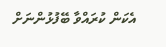އެކަން ކުރައްވާ ބޭފުޅުންނަށް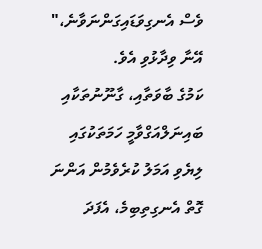ވެސް އެނގިވަޑައިގަންނަވާނެ،" އޭނާ ވިދާޅުވި އެވެ.
ކަމުގެ ބާވަތާއި، ގާނޫނުތަކާއި ބައިނަލްއަގްވާމީ ހަމަތަކުގައި ލިޔެވި އަމަލު ކުރެވެމުން އަންނަ ގޮތް އެނގިތިބިމެ، އެފަދަ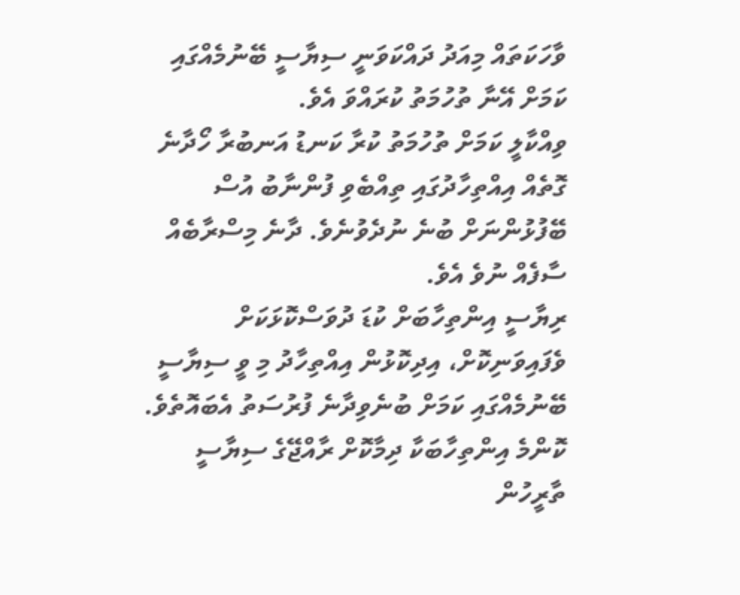ވާހަކަތައް މިއަދު ދައްކަވަނީ ސިޔާސީ ބޭނުމެއްގައި ކަމަށް އޭނާ ތުހުމަތު ކުރައްވަ އެވެ.
ވިއްކާލީ ކަމަށް ތުހުމަތު ކުރާ ކަނޑު އަނބުރާ ހޯދާނެ ގޮތެއް އިއްތިހާދުގައި ތިއްބެވި ފުންނާބު އުސް ބޭފުޅުންނަށް ބުނެ ނުދެވުނެވެ. ދާނެ މިސްރާބެއް ސާފެއް ނުވެ އެވެ.
ރިޔާސީ އިންތިހާބަށް ކުޑަ ދުވަސްކޮޅަކަށް ވެފައިވަނިކޮށް، އިދިކޮޅުން އިއްތިހާދު މި ވީ ސިޔާސީ ބޭނުމެއްގައި ކަމަށް ބުނެވިދާނެ ފުރުސަތު އެބައޮތެވެ. ކޮންމެ އިންތިހާބަކާ ދިމާކޮށް ރާއްޖޭގެ ސިޔާސީ ތާރީހުން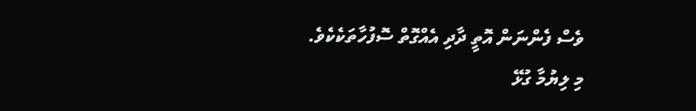ވެސް ފެންނަން އޮތީ ދާދި އެއްގޮތް ސޮފުހާތަކެކެވެ.
މި ލިޔުމާ ގުޅޭ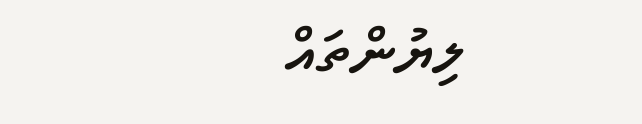ލިޔުންތައް